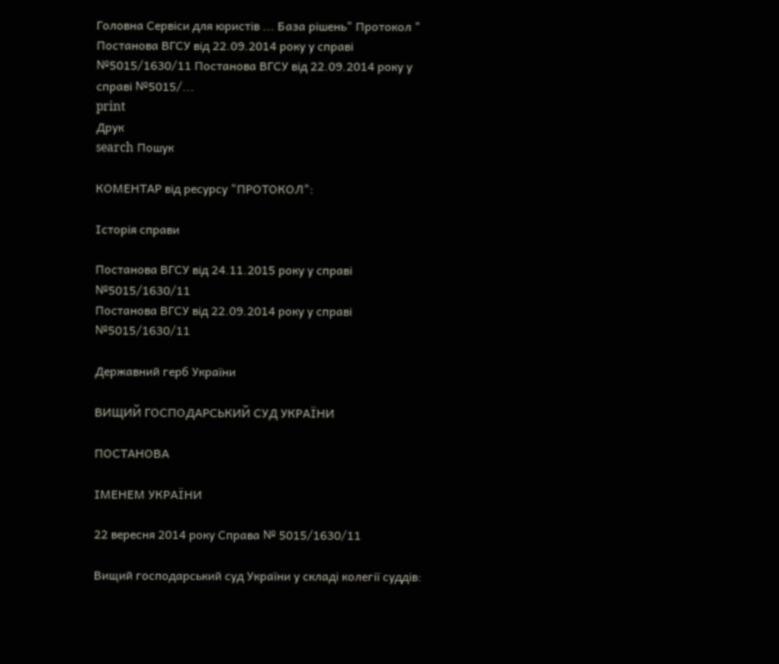Головна Сервіси для юристів ... База рішень" Протокол " Постанова ВГСУ від 22.09.2014 року у справі №5015/1630/11 Постанова ВГСУ від 22.09.2014 року у справі №5015/...
print
Друк
search Пошук

КОМЕНТАР від ресурсу "ПРОТОКОЛ":

Історія справи

Постанова ВГСУ від 24.11.2015 року у справі №5015/1630/11
Постанова ВГСУ від 22.09.2014 року у справі №5015/1630/11

Державний герб України

ВИЩИЙ ГОСПОДАРСЬКИЙ СУД УКРАЇНИ

ПОСТАНОВА

ІМЕНЕМ УКРАЇНИ

22 вересня 2014 року Справа № 5015/1630/11

Вищий господарський суд України у складі колегії суддів: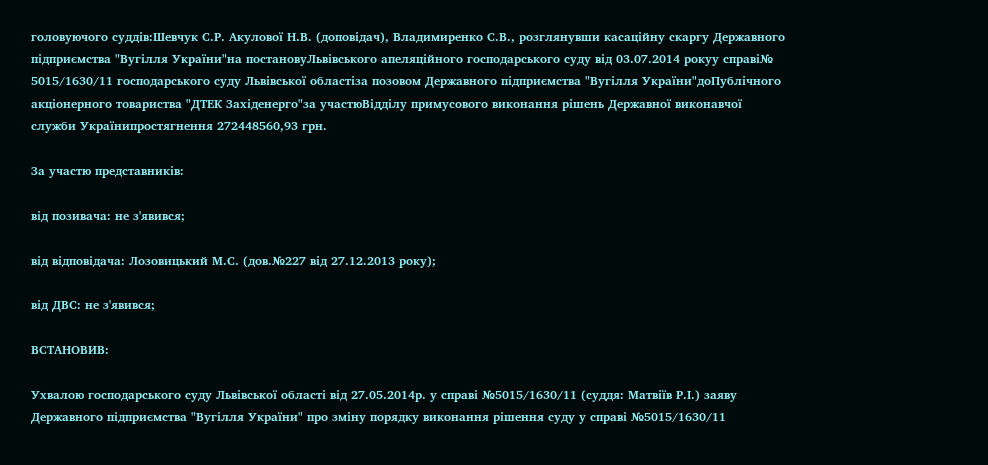головуючого суддів:Шевчук С.Р. Акулової Н.В. (доповідач), Владимиренко С.В., розглянувши касаційну скаргу Державного підприємства "Вугілля України"на постановуЛьвівського апеляційного господарського суду від 03.07.2014 рокуу справі№ 5015/1630/11 господарського суду Львівської областіза позовом Державного підприємства "Вугілля України"доПублічного акціонерного товариства "ДТЕК Західенерго"за участюВідділу примусового виконання рішень Державної виконавчої служби Українипростягнення 272448560,93 грн.

За участю представників:

від позивача: не з'явився;

від відповідача: Лозовицький М.С. (дов.№227 від 27.12.2013 року);

від ДВС: не з'явився;

ВСТАНОВИВ:

Ухвалою господарського суду Львівської області від 27.05.2014р. у справі №5015/1630/11 (суддя: Матвіїв Р.І.) заяву Державного підприємства "Вугілля України" про зміну порядку виконання рішення суду у справі №5015/1630/11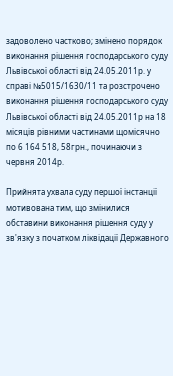задоволено частково; змінено порядок виконання рішення господарського суду Львівської області від 24.05.2011р. у справі №5015/1630/11 та розстрочено виконання рішення господарського суду Львівської області від 24.05.2011р на 18 місяців рівними частинами щомісячно по 6 164 518, 58грн., починаючи з червня 2014р.

Прийнята ухвала суду першої інстанції мотивована тим, що змінилися обставини виконання рішення суду у зв'язку з початком ліквідації Державного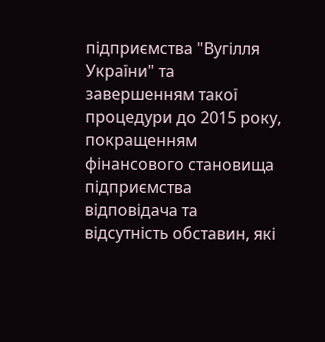підприємства "Вугілля України" та завершенням такої процедури до 2015 року, покращенням фінансового становища підприємства відповідача та відсутність обставин, які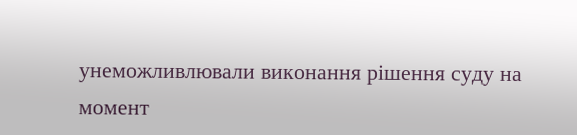унеможливлювали виконання рішення суду на момент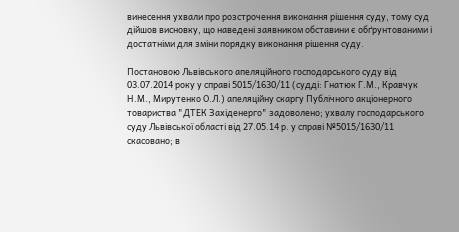винесення ухвали про розстрочення виконання рішення суду, тому суд дійшов висновку, що наведені заявником обставини є обґрунтованими і достатніми для зміни порядку виконання рішення суду.

Постановою Львівського апеляційного господарського суду від 03.07.2014 року у справі 5015/1630/11 (судді: Гнатюк Г.М., Кравчук Н.М., Мирутенко О.Л.) апеляційну скаргу Публічного акціонерного товариства "ДТЕК Західенерго" задоволено; ухвалу господарського суду Львівської області від 27.05.14 р. у справі №5015/1630/11 скасовано; в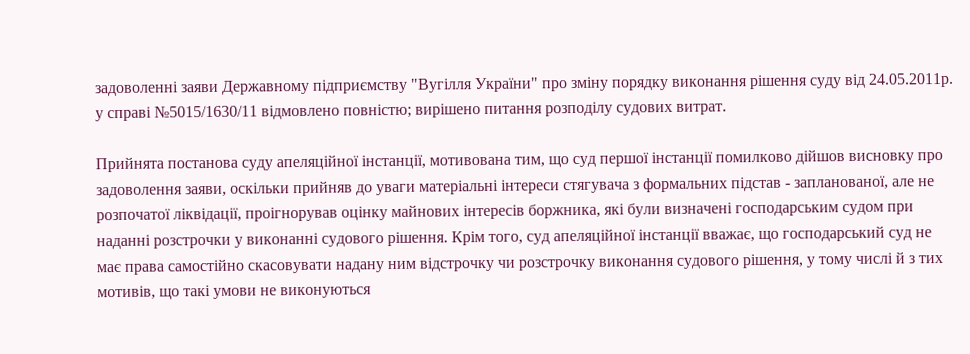задоволенні заяви Державному підприємству "Вугілля України" про зміну порядку виконання рішення суду від 24.05.2011р. у справі №5015/1630/11 відмовлено повністю; вирішено питання розподілу судових витрат.

Прийнята постанова суду апеляційної інстанції, мотивована тим, що суд першої інстанції помилково дійшов висновку про задоволення заяви, оскільки прийняв до уваги матеріальні інтереси стягувача з формальних підстав - запланованої, але не розпочатої ліквідації, проігнорував оцінку майнових інтересів боржника, які були визначені господарським судом при наданні розстрочки у виконанні судового рішення. Крім того, суд апеляційної інстанції вважає, що господарський суд не має права самостійно скасовувати надану ним відстрочку чи розстрочку виконання судового рішення, у тому числі й з тих мотивів, що такі умови не виконуються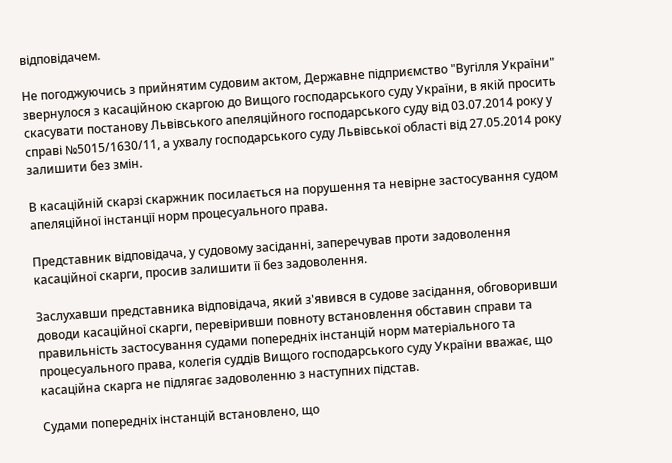відповідачем.

Не погоджуючись з прийнятим судовим актом, Державне підприємство "Вугілля України" звернулося з касаційною скаргою до Вищого господарського суду України, в якій просить скасувати постанову Львівського апеляційного господарського суду від 03.07.2014 року у справі №5015/1630/11, а ухвалу господарського суду Львівської області від 27.05.2014 року залишити без змін.

В касаційній скарзі скаржник посилається на порушення та невірне застосування судом апеляційної інстанції норм процесуального права.

Представник відповідача, у судовому засіданні, заперечував проти задоволення касаційної скарги, просив залишити її без задоволення.

Заслухавши представника відповідача, який з'явився в судове засідання, обговоривши доводи касаційної скарги, перевіривши повноту встановлення обставин справи та правильність застосування судами попередніх інстанцій норм матеріального та процесуального права, колегія суддів Вищого господарського суду України вважає, що касаційна скарга не підлягає задоволенню з наступних підстав.

Судами попередніх інстанцій встановлено, що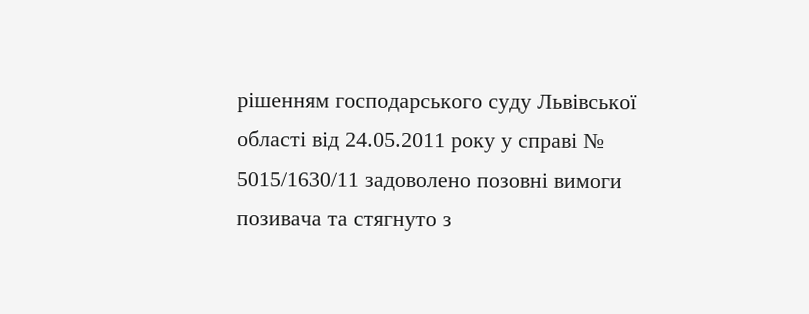рішенням господарського суду Львівської області від 24.05.2011 року у справі № 5015/1630/11 задоволено позовні вимоги позивача та стягнуто з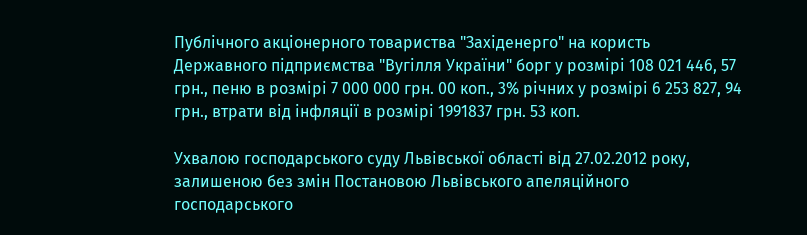Публічного акціонерного товариства "Західенерго" на користь Державного підприємства "Вугілля України" борг у розмірі 108 021 446, 57 грн., пеню в розмірі 7 000 000 грн. 00 коп., 3% річних у розмірі 6 253 827, 94 грн., втрати від інфляції в розмірі 1991837 грн. 53 коп.

Ухвалою господарського суду Львівської області від 27.02.2012 року, залишеною без змін Постановою Львівського апеляційного господарського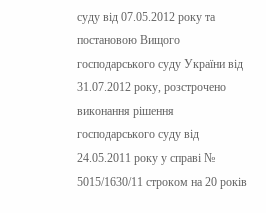суду від 07.05.2012 року та постановою Вищого господарського суду України від 31.07.2012 року, розстрочено виконання рішення господарського суду від 24.05.2011 року у справі № 5015/1630/11 строком на 20 років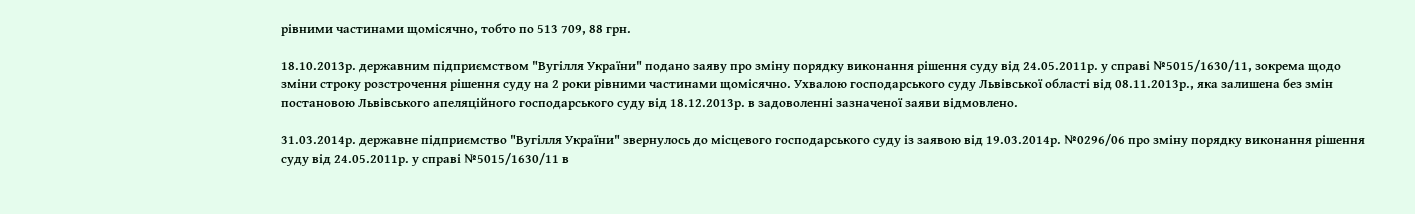рівними частинами щомісячно, тобто по 513 709, 88 грн.

18.10.2013р. державним підприємством "Вугілля України" подано заяву про зміну порядку виконання рішення суду від 24.05.2011р. у справі №5015/1630/11, зокрема щодо зміни строку розстрочення рішення суду на 2 роки рівними частинами щомісячно. Ухвалою господарського суду Львівської області від 08.11.2013р., яка залишена без змін постановою Львівського апеляційного господарського суду від 18.12.2013р. в задоволенні зазначеної заяви відмовлено.

31.03.2014р. державне підприємство "Вугілля України" звернулось до місцевого господарського суду із заявою від 19.03.2014р. №0296/06 про зміну порядку виконання рішення суду від 24.05.2011р. у справі №5015/1630/11 в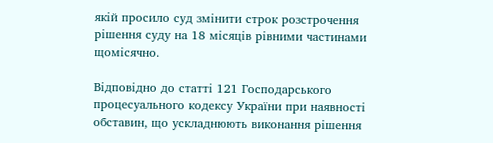якій просило суд змінити строк розстрочення рішення суду на 18 місяців рівними частинами щомісячно.

Відповідно до статті 121 Господарського процесуального кодексу України при наявності обставин, що ускладнюють виконання рішення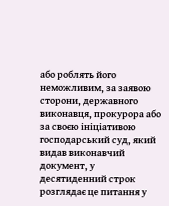або роблять його неможливим, за заявою сторони, державного виконавця, прокурора або за своєю ініціативою господарський суд, який видав виконавчий документ, у десятиденний строк розглядає це питання у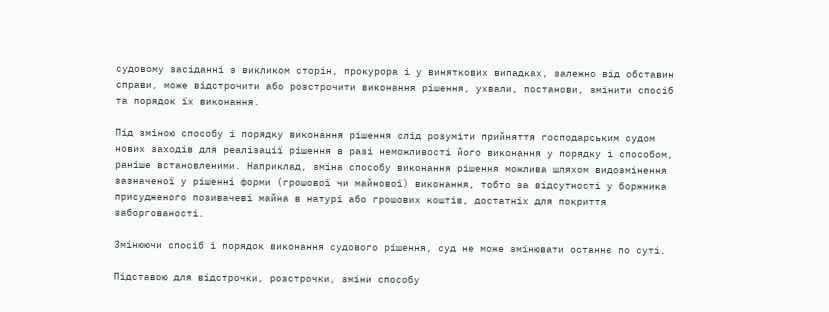судовому засіданні з викликом сторін, прокурора і у виняткових випадках, залежно від обставин справи, може відстрочити або розстрочити виконання рішення, ухвали, постанови, змінити спосіб та порядок їх виконання.

Під зміною способу і порядку виконання рішення слід розуміти прийняття господарським судом нових заходів для реалізації рішення в разі неможливості його виконання у порядку і способом, раніше встановленими. Наприклад, зміна способу виконання рішення можлива шляхом видозмінення зазначеної у рішенні форми (грошової чи майнової) виконання, тобто за відсутності у боржника присудженого позивачеві майна в натурі або грошових коштів, достатніх для покриття заборгованості.

Змінюючи спосіб і порядок виконання судового рішення, суд не може змінювати останнє по суті.

Підставою для відстрочки, розстрочки, зміни способу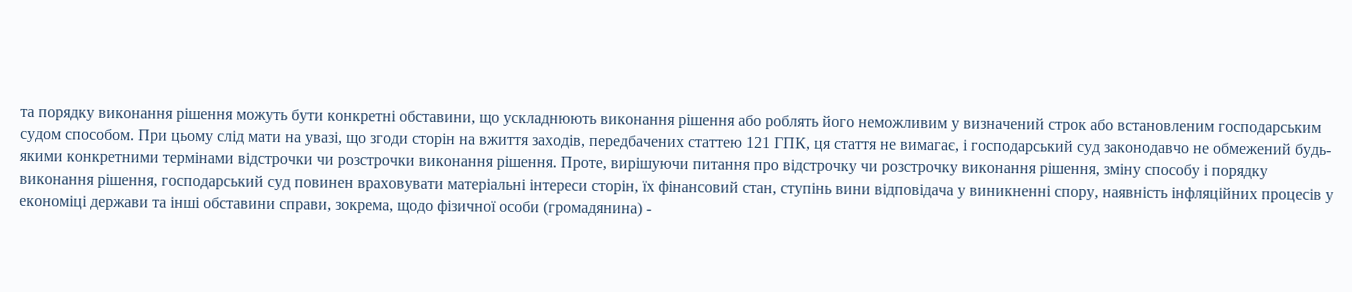та порядку виконання рішення можуть бути конкретні обставини, що ускладнюють виконання рішення або роблять його неможливим у визначений строк або встановленим господарським судом способом. При цьому слід мати на увазі, що згоди сторін на вжиття заходів, передбачених статтею 121 ГПК, ця стаття не вимагає, і господарський суд законодавчо не обмежений будь-якими конкретними термінами відстрочки чи розстрочки виконання рішення. Проте, вирішуючи питання про відстрочку чи розстрочку виконання рішення, зміну способу і порядку виконання рішення, господарський суд повинен враховувати матеріальні інтереси сторін, їх фінансовий стан, ступінь вини відповідача у виникненні спору, наявність інфляційних процесів у економіці держави та інші обставини справи, зокрема, щодо фізичної особи (громадянина) -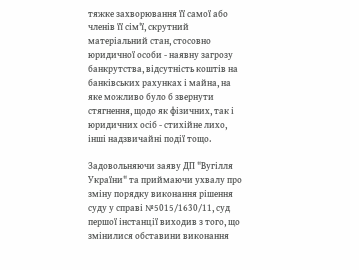тяжке захворювання її самої або членів її сім'ї, скрутний матеріальний стан, стосовно юридичної особи - наявну загрозу банкрутства, відсутність коштів на банківських рахунках і майна, на яке можливо було б звернути стягнення, щодо як фізичних, так і юридичних осіб - стихійне лихо, інші надзвичайні події тощо.

Задовольняючи заяву ДП "Вугілля України" та приймаючи ухвалу про зміну порядку виконання рішення суду у справі №5015/1630/11, суд першої інстанції виходив з того, що змінилися обставини виконання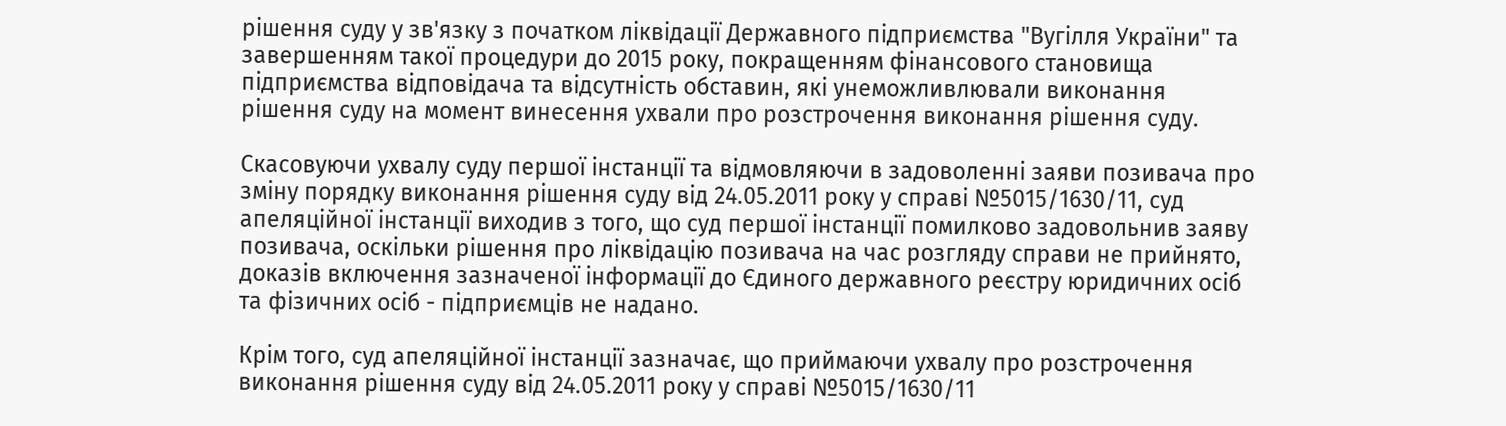рішення суду у зв'язку з початком ліквідації Державного підприємства "Вугілля України" та завершенням такої процедури до 2015 року, покращенням фінансового становища підприємства відповідача та відсутність обставин, які унеможливлювали виконання рішення суду на момент винесення ухвали про розстрочення виконання рішення суду.

Скасовуючи ухвалу суду першої інстанції та відмовляючи в задоволенні заяви позивача про зміну порядку виконання рішення суду від 24.05.2011 року у справі №5015/1630/11, суд апеляційної інстанції виходив з того, що суд першої інстанції помилково задовольнив заяву позивача, оскільки рішення про ліквідацію позивача на час розгляду справи не прийнято, доказів включення зазначеної інформації до Єдиного державного реєстру юридичних осіб та фізичних осіб - підприємців не надано.

Крім того, суд апеляційної інстанції зазначає, що приймаючи ухвалу про розстрочення виконання рішення суду від 24.05.2011 року у справі №5015/1630/11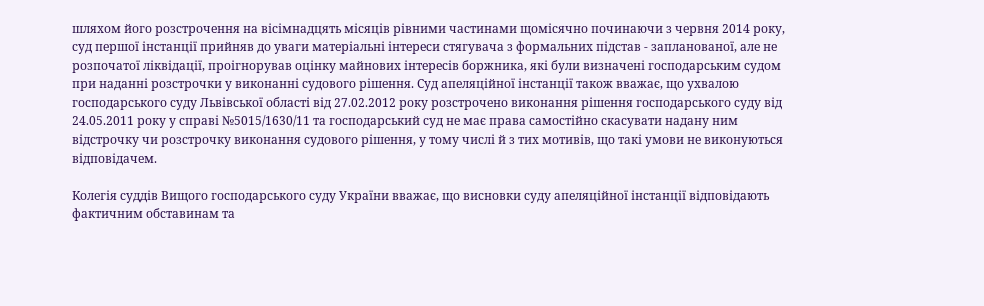шляхом його розстрочення на вісімнадцять місяців рівними частинами щомісячно починаючи з червня 2014 року, суд першої інстанції прийняв до уваги матеріальні інтереси стягувача з формальних підстав - запланованої, але не розпочатої ліквідації, проігнорував оцінку майнових інтересів боржника, які були визначені господарським судом при наданні розстрочки у виконанні судового рішення. Суд апеляційної інстанції також вважає, що ухвалою господарського суду Львівської області від 27.02.2012 року розстрочено виконання рішення господарського суду від 24.05.2011 року у справі №5015/1630/11 та господарський суд не має права самостійно скасувати надану ним відстрочку чи розстрочку виконання судового рішення, у тому числі й з тих мотивів, що такі умови не виконуються відповідачем.

Колегія суддів Вищого господарського суду України вважає, що висновки суду апеляційної інстанції відповідають фактичним обставинам та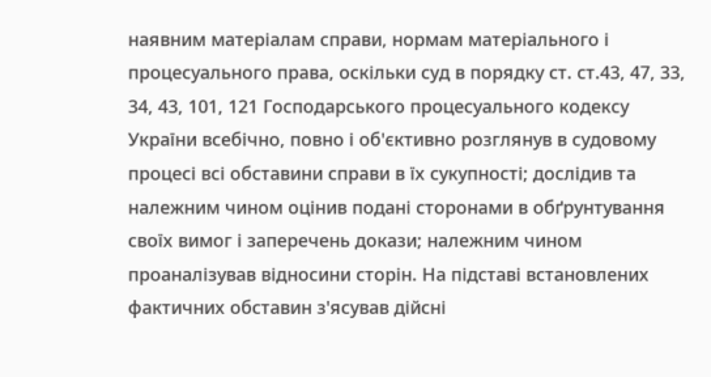наявним матеріалам справи, нормам матеріального і процесуального права, оскільки суд в порядку ст. ст.43, 47, 33, 34, 43, 101, 121 Господарського процесуального кодексу України всебічно, повно і об'єктивно розглянув в судовому процесі всі обставини справи в їх сукупності; дослідив та належним чином оцінив подані сторонами в обґрунтування своїх вимог і заперечень докази; належним чином проаналізував відносини сторін. На підставі встановлених фактичних обставин з'ясував дійсні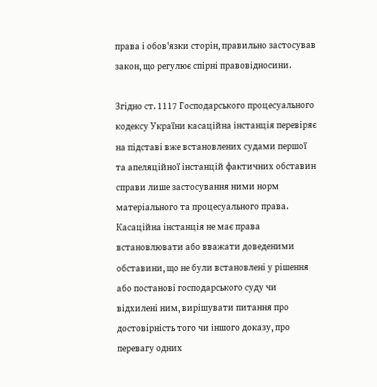права і обов'язки сторін, правильно застосував закон, що регулює спірні правовідносини.

Згідно ст. 1117 Господарського процесуального кодексу України касаційна інстанція перевіряє на підставі вже встановлених судами першої та апеляційної інстанцій фактичних обставин справи лише застосування ними норм матеріального та процесуального права. Касаційна інстанція не має права встановлювати або вважати доведеними обставини, що не були встановлені у рішення або постанові господарського суду чи відхилені ним, вирішувати питання про достовірність того чи іншого доказу, про перевагу одних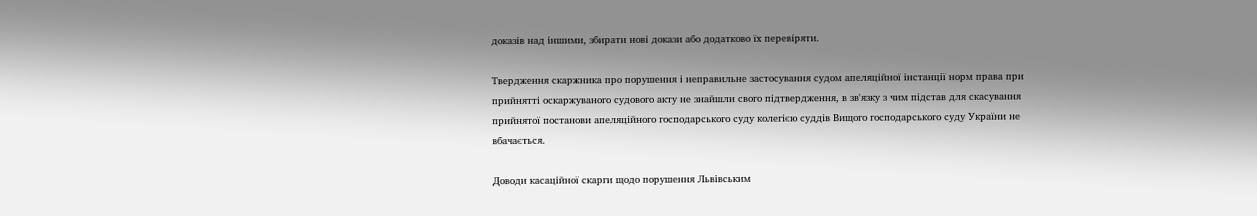доказів над іншими, збирати нові докази або додатково їх перевіряти.

Твердження скаржника про порушення і неправильне застосування судом апеляційної інстанції норм права при прийнятті оскаржуваного судового акту не знайшли свого підтвердження, в зв'язку з чим підстав для скасування прийнятої постанови апеляційного господарського суду колегією суддів Вищого господарського суду України не вбачається.

Доводи касаційної скарги щодо порушення Львівським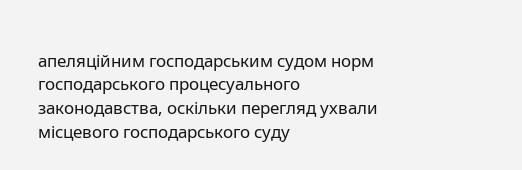апеляційним господарським судом норм господарського процесуального законодавства, оскільки перегляд ухвали місцевого господарського суду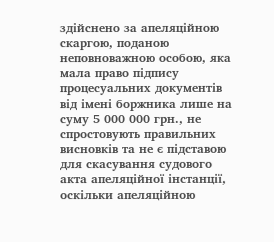здійснено за апеляційною скаргою, поданою неповноважною особою, яка мала право підпису процесуальних документів від імені боржника лише на суму 5 000 000 грн., не спростовують правильних висновків та не є підставою для скасування судового акта апеляційної інстанції, оскільки апеляційною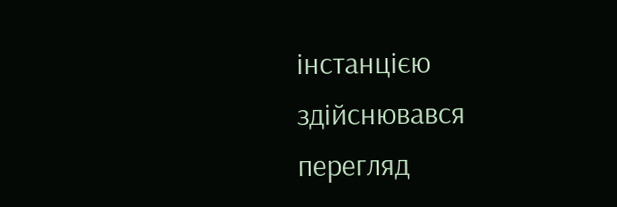інстанцією здійснювався перегляд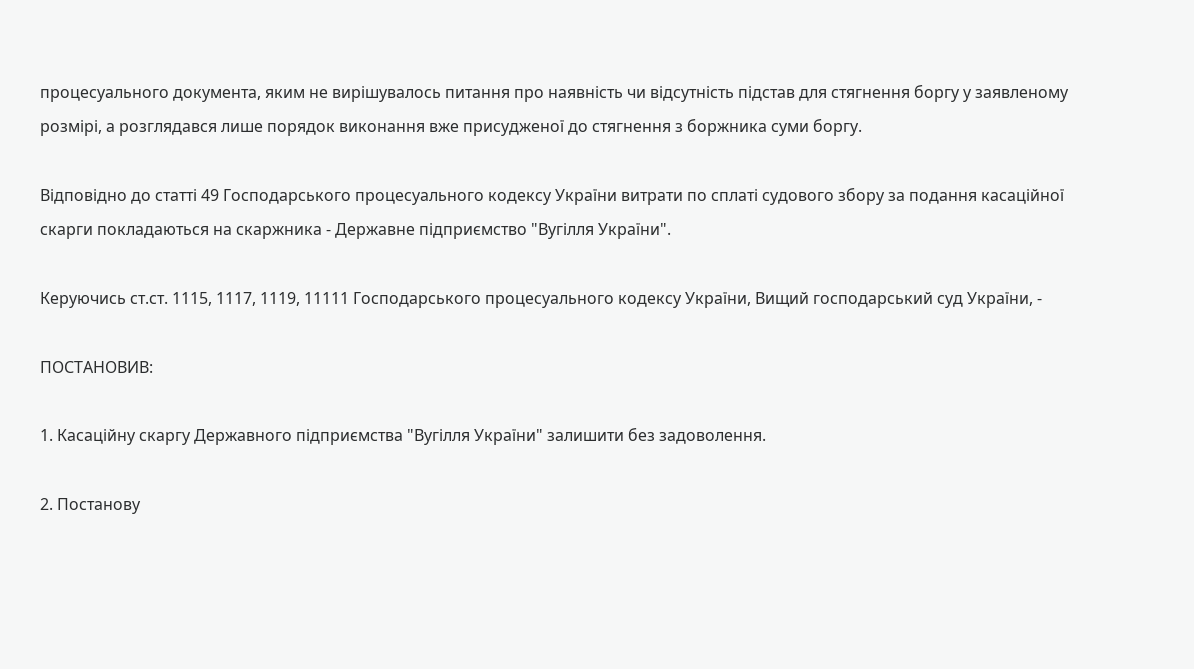процесуального документа, яким не вирішувалось питання про наявність чи відсутність підстав для стягнення боргу у заявленому розмірі, а розглядався лише порядок виконання вже присудженої до стягнення з боржника суми боргу.

Відповідно до статті 49 Господарського процесуального кодексу України витрати по сплаті судового збору за подання касаційної скарги покладаються на скаржника - Державне підприємство "Вугілля України".

Керуючись ст.ст. 1115, 1117, 1119, 11111 Господарського процесуального кодексу України, Вищий господарський суд України, -

ПОСТАНОВИВ:

1. Касаційну скаргу Державного підприємства "Вугілля України" залишити без задоволення.

2. Постанову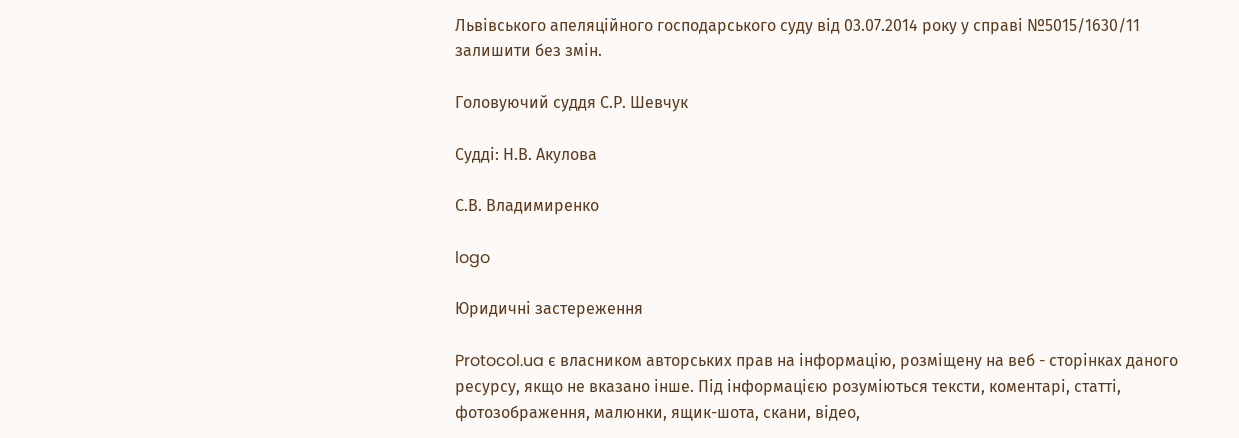Львівського апеляційного господарського суду від 03.07.2014 року у справі №5015/1630/11 залишити без змін.

Головуючий суддя С.Р. Шевчук

Судді: Н.В. Акулова

С.В. Владимиренко

logo

Юридичні застереження

Protocol.ua є власником авторських прав на інформацію, розміщену на веб - сторінках даного ресурсу, якщо не вказано інше. Під інформацією розуміються тексти, коментарі, статті, фотозображення, малюнки, ящик-шота, скани, відео,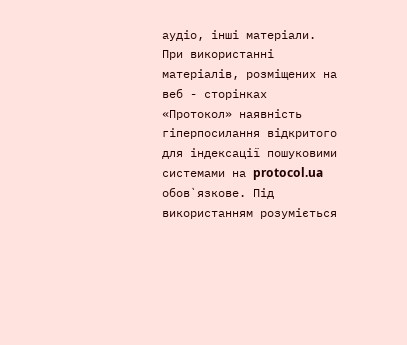аудіо, інші матеріали. При використанні матеріалів, розміщених на веб - сторінках «Протокол» наявність гіперпосилання відкритого для індексації пошуковими системами на protocol.ua обов`язкове. Під використанням розуміється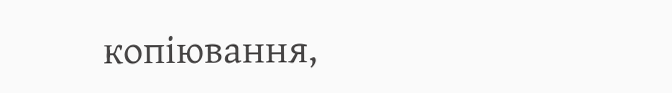копіювання,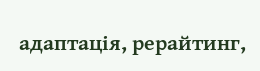адаптація, рерайтинг,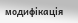модифікація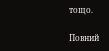тощо.

Повний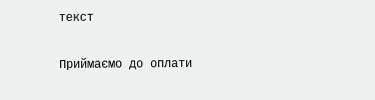текст

Приймаємо до оплати